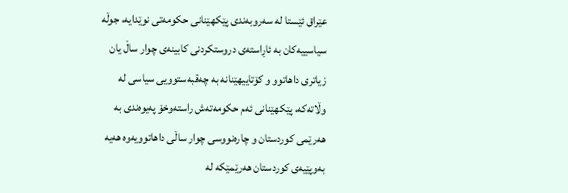عێراق ئێستا له‌ سه‌روبه‌ندى پێكهێنانى حكومه‌تى نوێدايه‌، جوڵه‌ سياسييه‌كان به‌ ئاڕاسته‌ى دروستكردنى كابينه‌ى چوار ساڵ يان زياترى داهاتوو و كۆتاييهێنانه‌ به‌ چه‌قبه‌ستوويى سياسى له‌ وڵاته‌كه‌‌، پێكهێنانى ئه‌م حكومه‌ته‌ش راسته‌وخۆ په‌يوه‌ندى به‌ هه‌رێمى كوردستان و چاره‌نووسى چوار ساڵى داهاتوويه‌وه‌ هه‌يه‌ به‌وپێيه‌ى كوردستان هه‌رێمێكه‌ له‌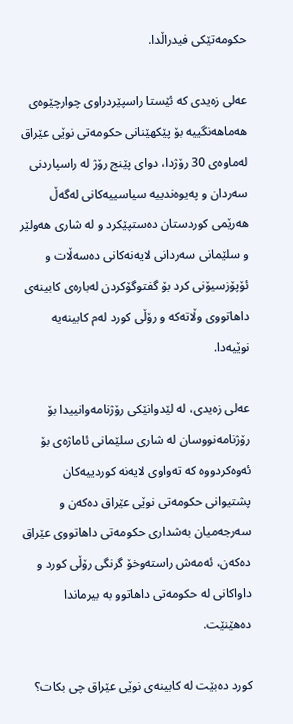حكومه‌تێكى فيدراڵدا.

عه‌لى زه‌يدى كه‌ ئێستا راسپێردراوى چوارچێوه‌ى هه‌ماهه‌نگييه‌ بۆ پێكهێنانى حكومه‌تى نوێى عێراق له‌ماوه‌ى 30 رۆژدا، دواى پێنج رۆژ له‌ راسپاردنى سه‌ردان و په‌يوه‌ندييه‌ سياسييه‌كانى له‌گه‌ڵ هه‌رێمى كوردستان ده‌ستپێكرد و له‌ شارى هه‌ولێر و سلێمانى سه‌ردانى لايه‌نه‌كانى ده‌سه‌ڵات و ئۆپۆزسيۆنى كرد بۆ گفتوگۆكردن له‌باره‌ى كابينه‌ى داهاتووى وڵاته‌كه‌ و رۆڵى كورد له‌م كابينه‌يه‌ نوێيه‌دا.

عه‌لى زه‌يدى، له‌ لێدوانێكى رۆژنامه‌وانييدا بۆ رۆژنامه‌نووسان له‌ شارى سلێمانى ئاماژه‌ى بۆ ئه‌وه‌كردووه‌ كه‌ ته‌واوى لايه‌نه‌ كوردييه‌كان پشتيوانى حكومه‌تى نوێى عێراق ده‌كه‌ن و سه‌رجه‌ميان به‌شدارى حكومه‌تى داهاتووى عێراق ده‌كه‌ن، ئه‌مه‌ش راسته‌وخۆ گرنگى رۆڵى كورد و داواكانى له‌ حكومه‌تى داهاتوو به‌ بيرماندا ده‌هێنێت.

كورد ده‌بێت له‌ كابينه‌ى نوێى عێراق چى بكات؟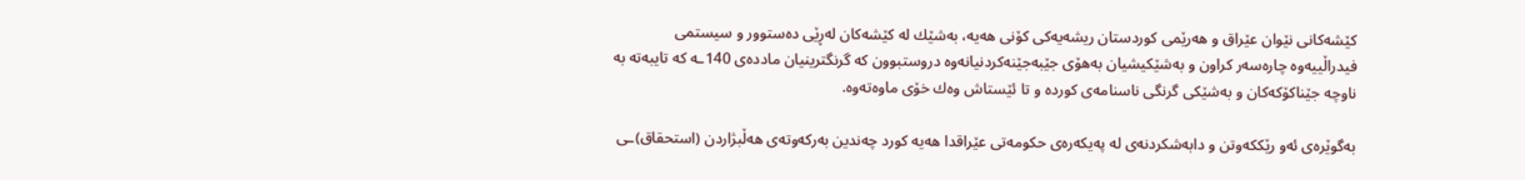كێشه‌كانى نێوان عێراق و هه‌رێمى كوردستان ريشه‌يه‌كى كۆنى هه‌يه‌، به‌شێك له‌ كێشه‌كان له‌ڕێى ده‌ستوور و سيستمى فيدراڵييه‌وه‌ چاره‌سه‌ر كراون و به‌شێكيشيان به‌هۆى جێبه‌جێنه‌كردنيانه‌وه‌ دروستبوون كه‌ گرنگترينيان مادده‌ى 140ـه‌ كه‌ تايبه‌ته‌ به‌ ناوچه‌ جێناكۆكه‌كان و به‌شێكى گرنگى ناسنامه‌ى كورده‌ و تا ئێستاش وه‌ك خۆى ماوه‌ته‌وه‌.

به‌گوێره‌ى ئه‌و رێككه‌وتن و دابه‌شكردنه‌ى له‌ په‌يكه‌ره‌ى حكومه‌تى عێراقدا هه‌يه‌ كورد چه‌ندين به‌ركه‌وته‌ى هه‌ڵبژاردن (استحقاق)ـى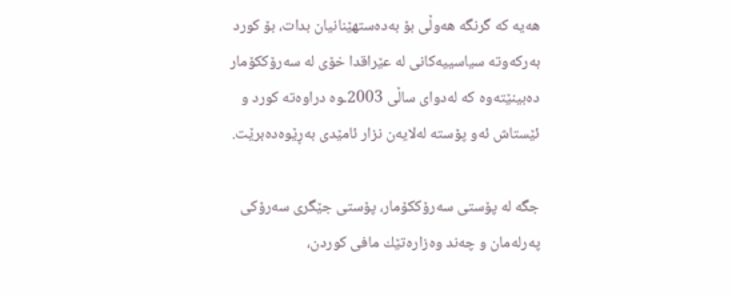هه‌يه‌ كه‌ گرنگه‌ هه‌وڵى بۆ به‌ده‌ستهێنانيان بدات، بۆ كورد به‌ركه‌وته‌ سياسييه‌كانى له‌ عێراقدا خۆى له‌ سه‌رۆككۆمار ده‌بينێته‌وه‌ كه‌ له‌دواى ساڵى 2003ـوه‌ دراوه‌ته‌ كورد و ئێستاش ئه‌و پۆسته‌ له‌لايه‌ن نزار ئامێدى به‌ڕێوه‌ده‌برێت.

جگه‌ له‌ پۆستى سه‌رۆككۆمار، پۆستى جێگرى سه‌رۆكى په‌رله‌مان و چه‌ند وه‌زاره‌تێك مافى كوردن،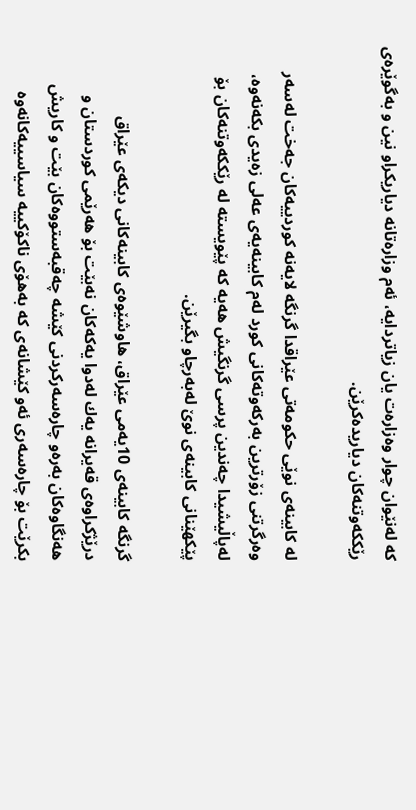كه‌ له‌نێوان چوار وه‌زاره‌ت يان زياتردايه‌، ئه‌م وزاره‌تانه‌ دياريكراو نين و به‌گوێره‌ى رێككه‌وتنه‌كان دياريده‌كرێن.

له‌ كابينه‌ى نوێى حكومه‌تى عێراقدا گرنگه‌ لايه‌نه‌ كوردييه‌كان جه‌خت له‌سه‌ر وه‌رگرتنى زۆرترين به‌ركه‌وته‌كانى كورد له‌م كابينه‌يه‌ى عه‌لى زه‌يدى بكه‌نه‌وه‌، له‌پاڵيشيدا چه‌ندين پرسى گرنگيش هه‌يه‌ كه‌ پێويسته‌ له‌ رێككه‌وتنه‌كان بۆ پێكهێنانى كابينه‌ى نوێ له‌به‌رچاو بگيرێن.

گرنگه‌ كابينه‌ى 10يه‌مى عێراق، هاوشێوه‌ى كابينه‌كانى ديكه‌ى عێراق درێژكراوه‌ى قه‌يرانه‌ يه‌ك له‌دوا يه‌كه‌كان نه‌بێت بۆ هه‌رێمى كوردستان و هه‌نگاوه‌كان به‌ره‌و چاره‌سه‌ركردنى كێشه‌ چه‌قبه‌ستووه‌كان بێت و كاريش بكرێت بۆ چاره‌سه‌رى ئه‌و كێشانه‌ى كه‌ به‌هۆى ناكۆكييه‌ سياسييه‌كانه‌وه‌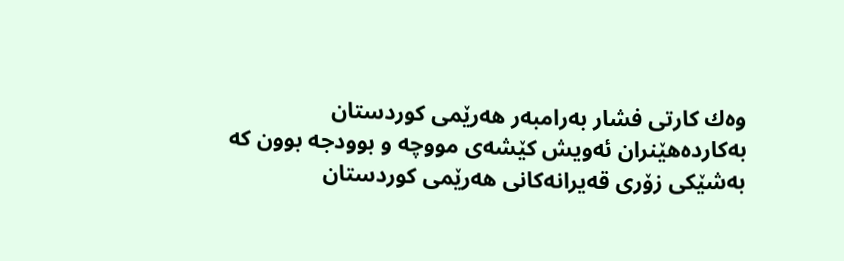وه‌ك كارتى فشار به‌رامبه‌ر هه‌رێمى كوردستان به‌كارده‌هێنران ئه‌ويش كێشه‌ى مووچه‌ و بوودجه‌ بوون كه‌ به‌شێكى زۆرى قه‌يرانه‌كانى هه‌رێمى كوردستان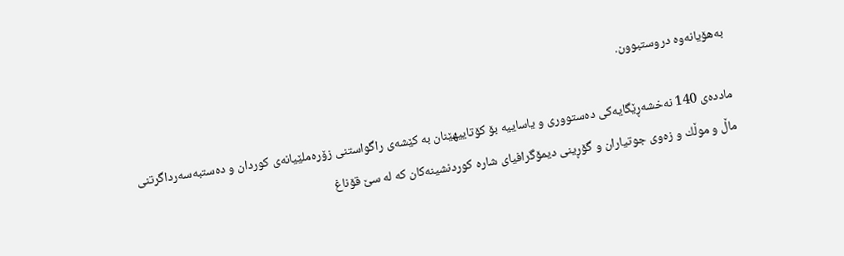به‌هۆيانه‌وه‌ دروستبوون.

مادده‌ى 140 نه‌خشه‌ڕێگايه‌كى ده‌ستوورى و ياساييه‌ بۆ كۆتاييهێنان به‌ كێشه‌ى راگواستنى زۆره‌ملێيانه‌ى كوردان و ده‌ستبه‌سه‌رداگرتنى ماڵ و موڵك و زه‌وى جوتياران و گۆڕينى ديمۆگرافياى شاره‌ كوردنشينه‌كان كه‌ له‌ سێ قۆناغ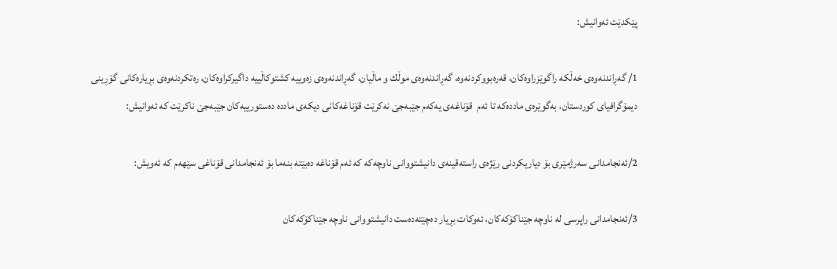پێكدێت ئه‌وانيش:

1/ گه‌ڕاندنه‌وه‌ى خه‌ڵكه‌ راگوێزراوه‌كان، قه‌ره‌بووكردنه‌وه‌، گه‌ڕاندنه‌وه‌ى موڵك و ماڵيان، گه‌ڕاندنه‌وه‌ى زه‌وييه‌ كشتوكاڵييه‌ داگيركراوه‌كان، ره‌تكردنه‌وه‌ى بڕياره‌كانى گۆڕينى ديمۆگرافياى كوردستان، به‌گوێره‌ى مادده‌كه‌ تا ئه‌م  قۆناغه‌ى يه‌كه‌م جێبه‌جێ نه‌كرێت قۆناغه‌كانى ديكه‌ى مادده‌ ده‌ستورييه‌كان جێبه‌جێ ناكرێت كه‌ ئه‌وانيش:

2/ئه‌نجامدانى سه‌رژمێرى بۆ دياريكردنى رێژه‌ى راسته‌قينه‌ى دانيشتووانى ناوچه‌كه‌ كه‌ ئه‌م قۆناغه‌ ده‌بێته‌ بنه‌ما بۆ ئه‌نجامدانى قۆناغى سێهه‌م كه‌ ئه‌ويش:

3/ئه‌نجامدانى راپرسى له‌ ناوچه‌ جێناكۆكه‌كان، ئه‌وكات بڕيار ده‌چێته‌ده‌ست دانيشتووانى ناوچه‌ جێناكۆكه‌كان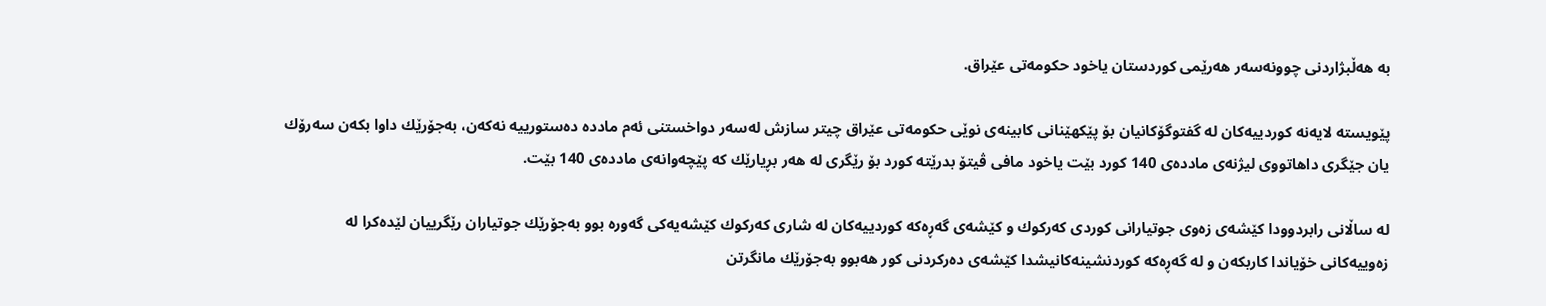به‌ هه‌ڵبژاردنى چوونه‌سه‌ر هه‌رێمى كوردستان ياخود حكومه‌تى عێراق.

پێويسته‌ لايه‌نه‌ كوردييه‌كان له‌ گفتوگۆكانيان بۆ پێكهێنانى كابينه‌ى نوێى حكومه‌تى عێراق چيتر سازش له‌سه‌ر دواخستنى ئه‌م مادده‌ ده‌ستورييه‌ نه‌كه‌ن، به‌جۆرێك داوا بكه‌ن سه‌رۆك يان جێگرى داهاتووى ليژنه‌ى مادده‌ى 140 كورد بێت ياخود مافى ڤيتۆ بدرێته‌ كورد بۆ رێگرى له‌ هه‌ر بڕيارێك كه‌ پێچه‌وانه‌ى مادده‌ى 140 بێت.

له‌ ساڵانى رابردوودا كێشه‌ى زه‌وى جوتيارانى كوردى كه‌ركوك و كێشه‌ى گه‌ڕه‌كه‌ كوردييه‌كان له‌ شارى كه‌ركوك كێشه‌يه‌كى گه‌وره‌ بوو به‌جۆرێك جوتياران رێگرييان لێده‌كرا له‌ زه‌وييه‌كانى خۆياندا كاربكه‌ن و له‌ گه‌ڕه‌كه‌ كوردنشينه‌كانيشدا كێشه‌ى ده‌ركردنى كور هه‌بوو به‌جۆرێك مانگرتن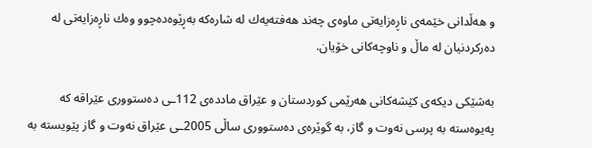و هه‌ڵدانى خێمه‌ى ناڕه‌زايه‌تى ماوه‌ى چه‌ند هه‌فته‌يه‌ك له‌ شاره‌كه‌ به‌ڕێوه‌ده‌چوو وه‌ك ناڕه‌زايه‌تى له‌ ده‌ركردنيان له‌ ماڵ و ناوچه‌كانى خۆيان.

به‌شێكى ديكه‌ى كێشه‌كانى هه‌رێمى كوردستان و عێراق مادده‌ى 112ـى ده‌ستوورى عێراقه‌ كه‌ په‌يوه‌سته‌ به‌ پرسى نه‌وت و گاز، به‌ گوێره‌ى ده‌ستوورى ساڵى 2005ـى عێراق نه‌وت و گاز پێويسته‌ به‌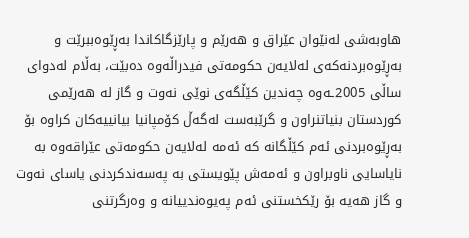هاوبه‌شى له‌نێوان عێراق و هه‌رێم و پارێزگاكاندا به‌ڕێوه‌ببرێت و به‌ڕێوه‌بردنه‌كه‌ى له‌لايه‌ن حكومه‌تى فيدراڵه‌وه‌ ده‌بێت، به‌ڵام له‌دواى ساڵى 2005ـه‌وه‌ چه‌ندين كێڵگه‌ى نوێى نه‌وت و گاز له‌ هه‌رێمى كوردستان بنياتنراون و گرێبه‌ست له‌گه‌ڵ كۆمپانيا بيانييه‌كان كراوه‌ بۆ به‌ڕێوه‌بردنى ئه‌م كێڵگانه‌ كه‌ ئه‌مه‌ له‌لايه‌ن حكومه‌تى عێراقه‌وه‌ به‌ ناياسايى ناوبراون و ئه‌مه‌ش پێويستى به‌ په‌سه‌ندكردنى ياساى نه‌وت و گاز هه‌يه‌ بۆ رێكخستنى ئه‌م په‌يوه‌ندييانه‌ و وه‌رگرتنى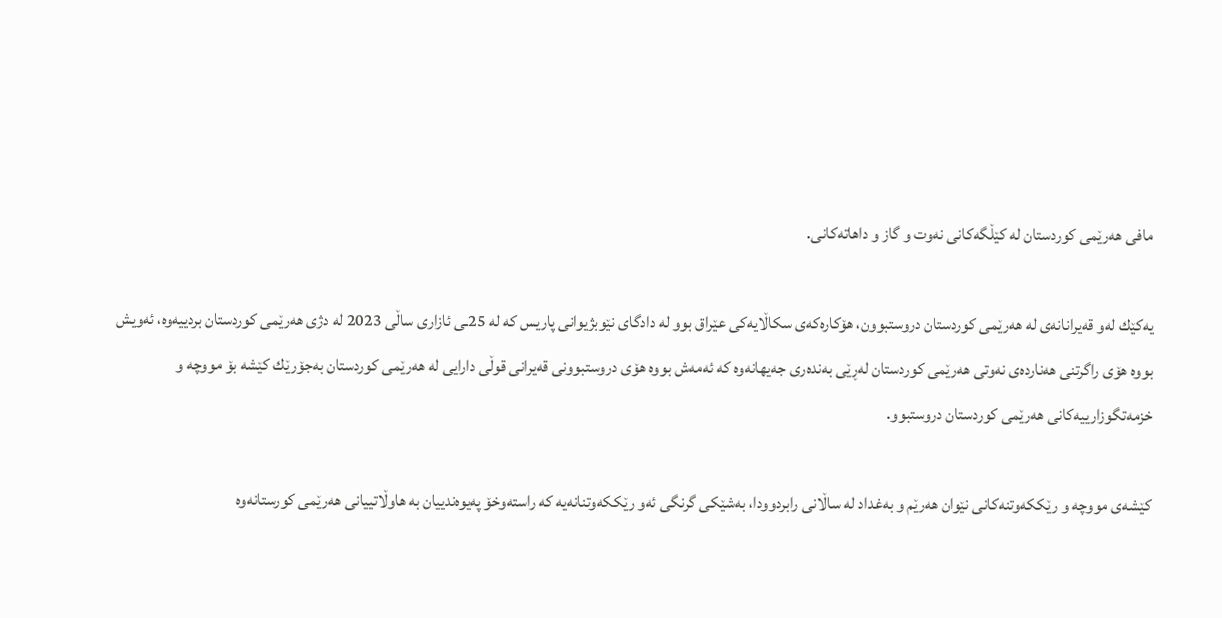مافى هه‌رێمى كوردستان له‌ كێڵگه‌كانى نه‌وت و گاز و داهاته‌كانى.

يه‌كێك له‌و قه‌يرانانه‌ى له‌ هه‌رێمى كوردستان دروستبوون، هۆكاره‌كه‌ى سكاڵايه‌كى عێراق بوو له‌ دادگاى نێوبژيوانى پاريس كه‌ له‌ 25ـى ئازارى ساڵى 2023 له‌ دژى هه‌رێمى كوردستان بردييه‌وه‌، ئه‌ويش بووه‌ هۆى راگرتنى هه‌نارده‌ى نه‌وتى هه‌رێمى كوردستان له‌ڕێى به‌نده‌رى جه‌يهانه‌وه‌ كه‌ ئه‌مه‌ش بووه‌ هۆى دروستبوونى قه‌يرانى قوڵى دارايى له‌ هه‌رێمى كوردستان به‌جۆرێك كێشه‌ بۆ مووچه‌ و خزمه‌تگوزارييه‌كانى هه‌رێمى كوردستان دروستبوو.

كێشه‌ى مووچه‌ و رێككه‌وتنه‌كانى نێوان هه‌رێم و به‌غداد له‌ ساڵانى رابردوودا، به‌شێكى گرنگى ئه‌و رێككه‌وتنانه‌يه‌ كه‌ راسته‌وخۆ په‌يوه‌ندييان به‌ هاوڵاتييانى هه‌رێمى كورستانه‌وه‌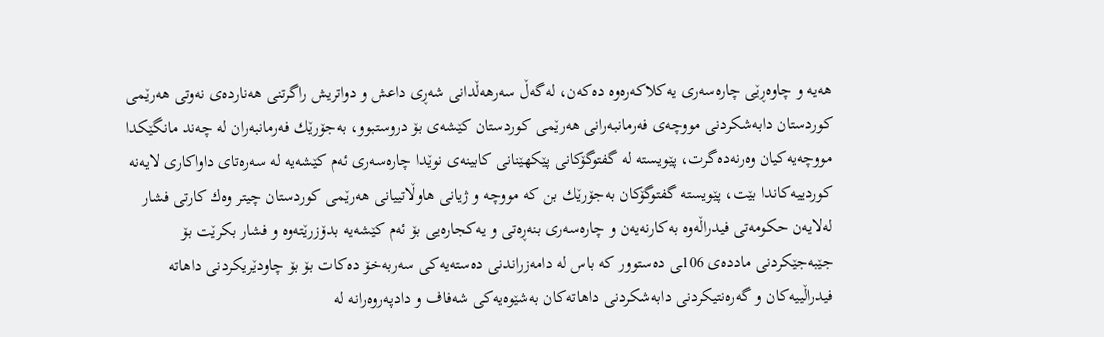هه‌يه‌ و چاوه‌ڕێى چاره‌سه‌رى يه‌كلاكه‌ره‌وه‌ ده‌كه‌ن، له‌گه‌ڵ سه‌رهه‌ڵدانى شه‌ڕى داعش و دواتريش راگرتنى هه‌نارده‌ى نه‌وتى هه‌رێمى كوردستان دابه‌شكردنى مووچه‌ى فه‌رمانبه‌رانى هه‌رێمى كوردستان كێشه‌ى بۆ دروستبوو، به‌جۆرێك فه‌رمانبه‌ران له‌ چه‌ند مانگێكدا مووچه‌يه‌كيان وه‌رنه‌ده‌گرت، پێويسته‌ له‌ گفتوگۆكانى پێكهێنانى كابينه‌ى نوێدا چاره‌سه‌رى ئه‌م كێشه‌يه‌ له‌ سه‌ره‌تاى داواكارى لايه‌نه‌ كوردييه‌كاندا بێت، پێويسته‌ گفتوگۆكان به‌جۆرێك بن كه‌ مووچه‌ و ژيانى هاوڵاتييانى هه‌رێمى كوردستان چيتر وه‌ك كارتى فشار له‌لايه‌ن حكومه‌تى فيدراڵه‌وه‌ به‌كارنه‌يه‌ن و چاره‌سه‌رى بنه‌ڕه‌تى و يه‌كجاره‌يى بۆ ئه‌م كێشه‌يه‌ بدۆزرێته‌وه‌ و فشار بكرێت بۆ جێبه‌جێكردنى مادده‌ى 106ـى ده‌ستوور كه‌ باس له‌ دامه‌زراندنى ده‌سته‌يه‌كى سه‌ربه‌خۆ ده‌كات بۆ بۆ چاودێريكردنى داهاته‌ فيدراڵييه‌كان و گه‌ره‌نتيكردنى دابه‌شكردنى داهاته‌كان به‌شێوه‌يه‌كى شه‌فاف و دادپه‌روه‌رانه‌ له‌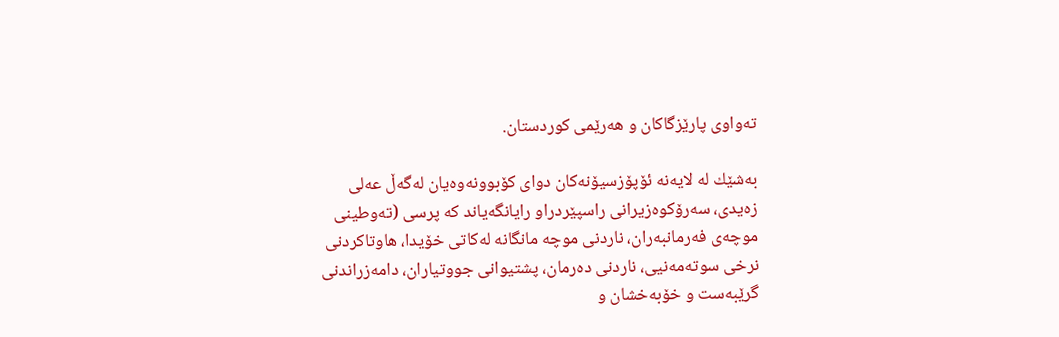ته‌واوى پارێزگاكان و هه‌رێمى كوردستان.

به‌شێك له‌ لايه‌نه‌ ئۆپۆزسيۆنه‌كان دواى كۆبوونه‌وه‌يان له‌گه‌ڵ عه‌لى زه‌يدى، سه‌رۆكوه‌زيرانى راسپێردراو رايانگه‌ياند كه‌ پرسى (ته‌وطينى موچه‌ى فه‌رمانبه‌ران، ناردنى موچه‌ مانگانه‌ له‌كاتى خۆيدا، هاوتاكردنى نرخى سوته‌مه‌نيى، ناردنى ده‌رمان، پشتيوانى جووتياران، دامه‌زراندنى گرێبه‌ست و خۆبه‌خشان و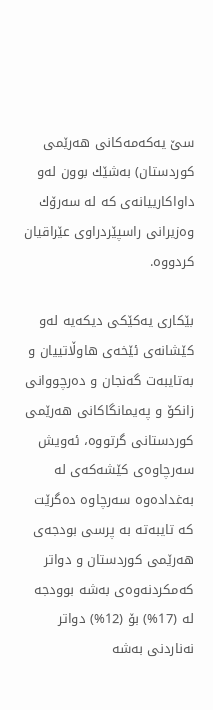سێ يه‌كه‌مه‌كانى هه‌رێمى كوردستان) به‌شێك بوون له‌و داواكارييانه‌ى كه‌ له‌ سه‌رۆك وه‌زيرانى راسپێردراوى عێراقيان كردووه‌.

بێكارى يه‌كێكى ديكه‌يه‌ له‌و كێشانه‌ى ئێخه‌ى هاوڵاتييان و به‌تايبه‌ت گه‌نجان و ده‌رچووانى زانكۆ و په‌يمانگاكانى هه‌رێمى كوردستانى گرتووه، ئه‌ويش سه‌رچاوه‌ى كێشه‌كه‌ى له‌ به‌غداده‌وه‌ سه‌رچاوه‌ ده‌گرێت كه‌ تايبه‌ته‌ به‌ پرسى بودجه‌ى هه‌رێمى كوردستان و دواتر كه‌مكردنه‌وه‌ى به‌شه‌ بوودجه‌ له‌ (17%) بۆ (12%) دواتر نه‌ناردنى به‌شه‌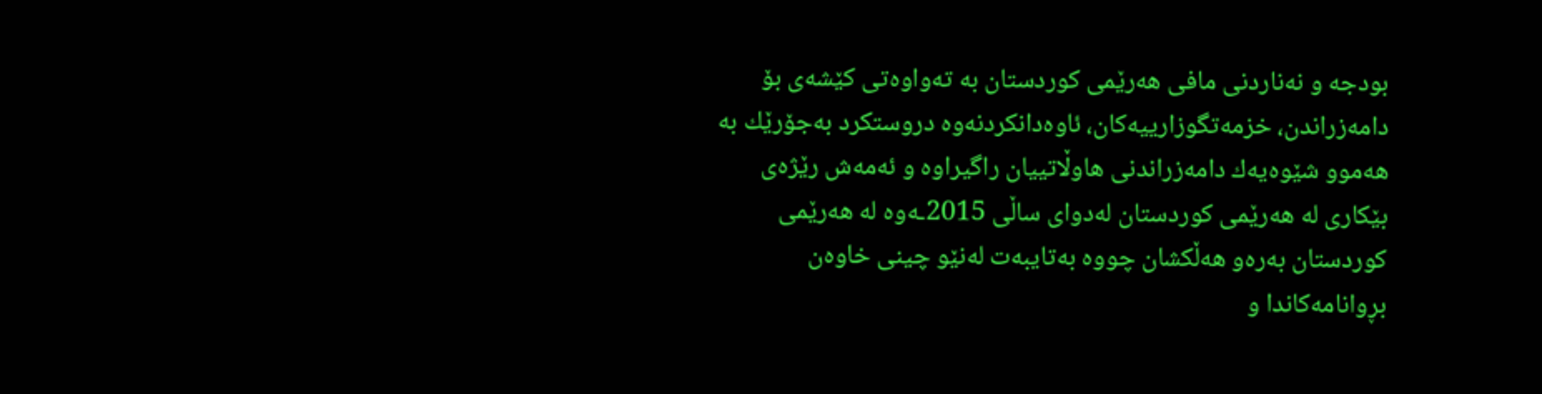بودجه‌ و نه‌ناردنى مافى هه‌رێمى كوردستان به‌ ته‌واوه‌تى كێشه‌ى بۆ دامه‌زراندن، خزمه‌تگوزارييه‌كان، ئاوه‌دانكردنه‌وه‌ دروستكرد به‌جۆرێك به‌ هه‌موو شێوه‌يه‌ك دامه‌زراندنى هاوڵاتييان راگيراوه‌ و ئه‌مه‌ش رێژه‌ى بێكارى له‌ هه‌رێمى كوردستان له‌دواى ساڵى 2015ـه‌وه‌ له‌ هه‌رێمى كوردستان به‌ره‌و هه‌ڵكشان چووه‌ به‌تايبه‌ت له‌نێو چينى خاوه‌ن بڕوانامه‌كاندا و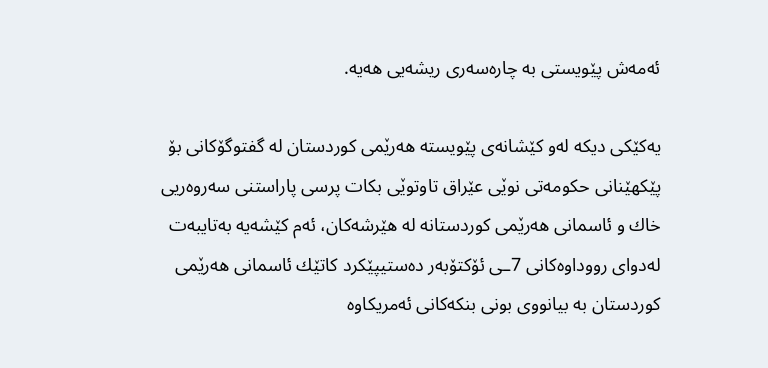ئه‌مه‌ش پێويستى به‌ چاره‌سه‌رى ريشه‌يى هه‌يه‌.

يه‌كێكى ديكه‌ له‌و كێشانه‌ى پێويسته‌ هه‌رێمى كوردستان له‌ گفتوگۆكانى بۆ پێكهێنانى حكومه‌تى نوێى عێراق تاوتوێى بكات پرسى پاراستنى سه‌روه‌ريى خاك و ئاسمانى هه‌رێمى كوردستانه‌ له‌ هێرشه‌كان، ئه‌م كێشه‌يه‌ به‌تايبه‌ت له‌دواى رووداوه‌كانى 7ـى ئۆكتۆبه‌ر ده‌ستيپێكرد كاتێك ئاسمانى هه‌رێمى كوردستان به‌ بيانووى بونى بنكه‌كانى ئه‌مريكاوه‌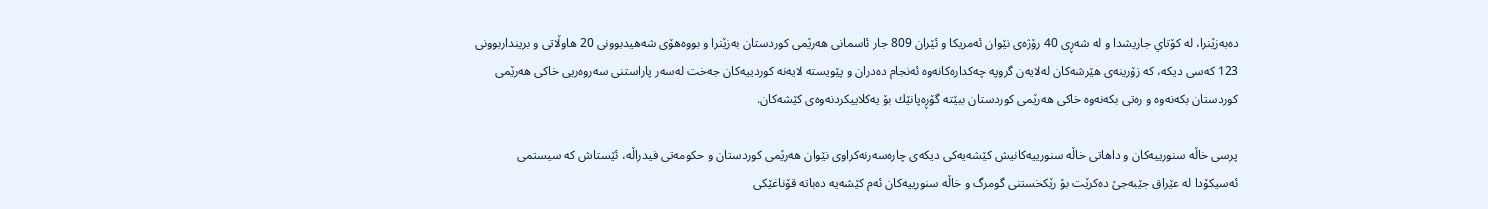ده‌به‌زێنرا، له‌ كۆتاي جاريشدا و له‌ شه‌ڕى 40 رۆژه‌ى نێوان ئه‌مريكا و ئێران 809 جار ئاسمانى هه‌رێمى كوردستان به‌زێنرا و بووه‌هۆى شه‌هيدبوونى 20 هاوڵاتى و برينداربوونى 123 كه‌سى ديكه‌، كه‌ زۆرينه‌ى هێرشه‌كان له‌لايه‌ن گروپه‌ چه‌كداره‌كانه‌وه‌ ئه‌نجام ده‌دران و پێويسته‌ لايه‌نه‌ كوردييه‌كان جه‌خت له‌سه‌ر پاراستنى سه‌روه‌ريى خاكى هه‌رێمى كوردستان بكه‌نه‌وه‌ و ره‌تى بكه‌نه‌وه‌ خاكى هه‌رێمى كوردستان ببێته‌ گۆڕه‌پانێك بۆ يه‌كلاييكردنه‌وه‌ى كێشه‌كان.

پرسى خاڵه‌ سنورييه‌كان و داهاتى خاڵه‌ سنورييه‌كانيش كێشه‌يه‌كى ديكه‌ى چاره‌سه‌رنه‌كراوى نێوان هه‌رێمى كوردستان و حكومه‌تى فيدراڵه‌، ئێستاش كه‌ سيستمى ئه‌سيكۆدا له‌ عێراق جێبه‌جێ ده‌كرێت بۆ رێكخستنى گومرگ و خاڵه‌ سنورييه‌كان ئه‌م كێشه‌يه‌ ده‌باته‌ قۆناغێكى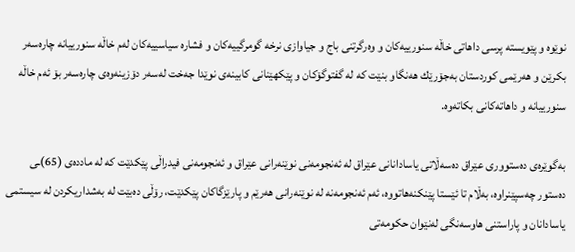نوێوه‌ و پێويسته‌ پرسى داهاتى خاڵه‌ سنورييه‌كان و وه‌رگرتنى باج و جياوازى نرخه‌ گومرگييه‌كان و فشاره‌ سياسييه‌كان له‌م خاڵه‌ سنورييانه‌ چاره‌سه‌ر بكرێن و هه‌رێمى كوردستان به‌جۆرێك هه‌نگاو بنێت كه‌ له‌ گفتوگۆكان و پێكهێنانى كابينه‌ى نوێدا جه‌خت له‌سه‌ر دۆزينه‌وه‌ى چاره‌سه‌ر بۆ ئه‌م خاڵه‌ سنورييانه‌ و داهاته‌كانى بكاته‌وه‌.

به‌گوێره‌ى ده‌ستوورى عێراق ده‌سه‌ڵاتى ياسادانانى عێراق له‌ ئه‌نجومه‌نى نوێنه‌رانى عێراق و ئه‌نجومه‌نى فيدراڵى پێكدێت كه‌ له‌ مادده‌ى (65)ـى ده‌ستور چه‌سپێنراوه‌، به‌ڵام تا ئێستا پێنكنه‌هاتووه‌، ئه‌م ئه‌نجومه‌نه‌ له‌ نوێنه‌رانى هه‌رێم و پارێزگاكان پێكدێت، رۆڵى ده‌بێت له‌ به‌شداريكردن له‌ سيستمى ياسادانان و پاراستنى هاوسه‌نگى له‌نێوان حكومه‌تى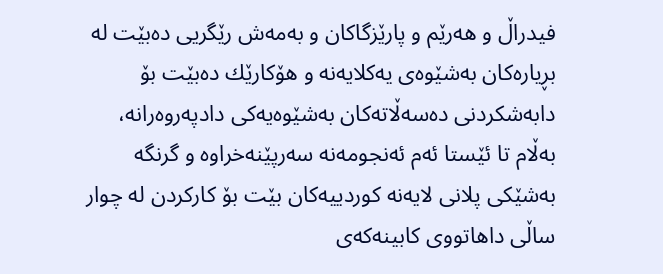فيدراڵ و هه‌رێم و پارێزگاكان و به‌مه‌ش رێگريى ده‌بێت له‌ بڕياره‌كان به‌شێوه‌ى يه‌كلايه‌نه‌ و هۆكارێك ده‌بێت بۆ دابه‌شكردنى ده‌سه‌ڵاته‌كان به‌شێوه‌يه‌كى دادپه‌روه‌رانه، به‌ڵام تا ئێستا ئه‌م ئه‌نجومه‌نه‌ سه‌رپێنه‌خراوه‌ و گرنگه‌ به‌شێكى پلانى لايه‌نه‌ كوردييه‌كان بێت بۆ كاركردن له‌ چوار ساڵى داهاتووى كابينه‌كه‌ى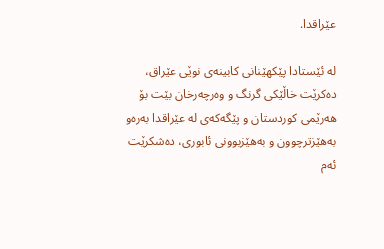عێراقدا.

له‌ ئێستادا پێكهێنانى كابينه‌ى نوێى عێراق، ده‌كرێت خاڵێكى گرنگ و وه‌رچه‌رخان بێت بۆ هه‌رێمى كوردستان و پێگه‌كه‌ى له‌ عێراقدا به‌ره‌و به‌هێزترچوون و به‌هێزبوونى ئابورى، ده‌شكرێت ئه‌م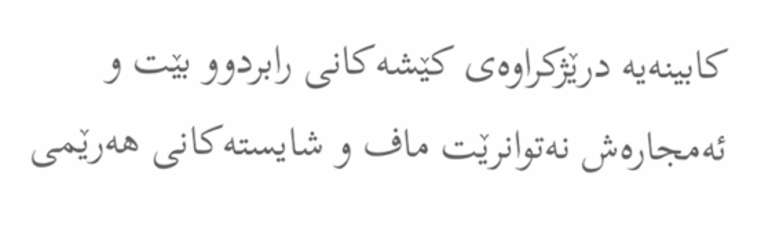كابينه‌يه‌ درێژكراوه‌ى كێشه‌كانى رابردوو بێت و ئه‌مجاره‌ش نه‌توانرێت ماف و شايسته‌كانى هه‌رێمى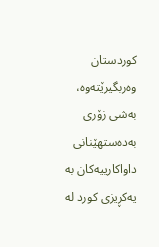كوردستان وه‌ربگيرێته‌وه‌، به‌شى زۆرى به‌ده‌ستهێنانى داواكارييه‌كان به‌ يه‌كڕيزى كورد له‌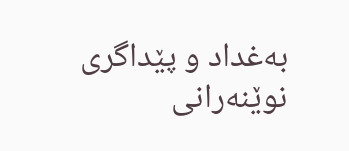به‌غداد و پێداگرى نوێنه‌رانى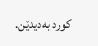كورد به‌ديدێن.